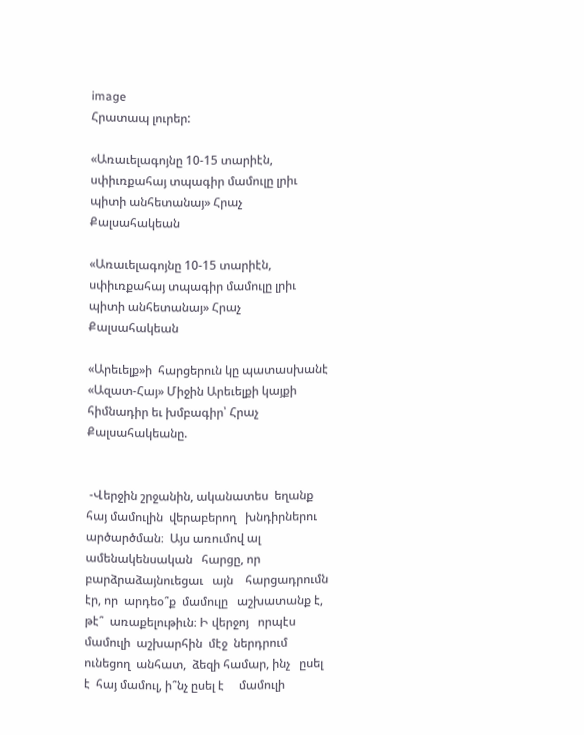image
Հրատապ լուրեր:

«Առաւելագոյնը 10-15 տարիէն, սփիւռքահայ տպագիր մամուլը լրիւ պիտի անհետանայ» Հրաչ Քալսահակեան

«Առաւելագոյնը 10-15 տարիէն, սփիւռքահայ տպագիր մամուլը լրիւ պիտի անհետանայ» Հրաչ Քալսահակեան

«Արեւելք»ի  հարցերուն կը պատասխանէ  «Ազատ-Հայ» Միջին Արեւելքի կայքի հիմնադիր եւ խմբագիր՝ Հրաչ  Քալսահակեանը.


 -Վերջին շրջանին, ականատես  եղանք  հայ մամուլին  վերաբերող   խնդիրներու    արծարծման։  Այս առումով ալ  ամենակենսական   հարցը, որ բարձրաձայնուեցաւ   այն    հարցադրումն էր, որ  արդեօ՞ք  մամուլը   աշխատանք է, թէ՞  առաքելութիւն։ Ի վերջոյ   որպէս մամուլի  աշխարհին  մէջ  ներդրում ունեցող  անհատ,  ձեզի համար, ինչ   ըսել  է  հայ մամուլ, ի՞նչ ըսել է     մամուլի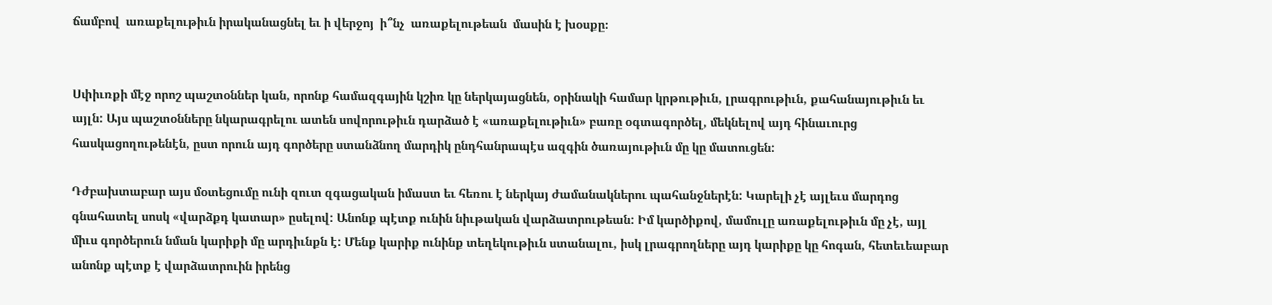ճամբով  առաքելութիւն իրականացնել եւ ի վերջոյ  ի՞նչ  առաքելութեան  մասին է խօսքը։


Սփիւռքի մէջ որոշ պաշտօններ կան, որոնք համազգային կշիռ կը ներկայացնեն, օրինակի համար կրթութիւն, լրագրութիւն, քահանայութիւն եւ այլն: Այս պաշտօնները նկարագրելու ատեն սովորութիւն դարձած է «առաքելութիւն» բառը օգտագործել, մեկնելով այդ հինաւուրց հասկացողութենէն, ըստ որուն այդ գործերը ստանձնող մարդիկ ընդհանրապէս ազգին ծառայութիւն մը կը մատուցեն:

Դժբախտաբար այս մօտեցումը ունի զուտ զգացական իմաստ եւ հեռու է ներկայ ժամանակներու պահանջներէն: Կարելի չէ այլեւս մարդոց գնահատել սոսկ «վարձքդ կատար» ըսելով: Անոնք պէտք ունին նիւթական վարձատրութեան: Իմ կարծիքով, մամուլը առաքելութիւն մը չէ, այլ միւս գործերուն նման կարիքի մը արդիւնքն է: Մենք կարիք ունինք տեղեկութիւն ստանալու, իսկ լրագրողները այդ կարիքը կը հոգան, հետեւեաբար անոնք պէտք է վարձատրուին իրենց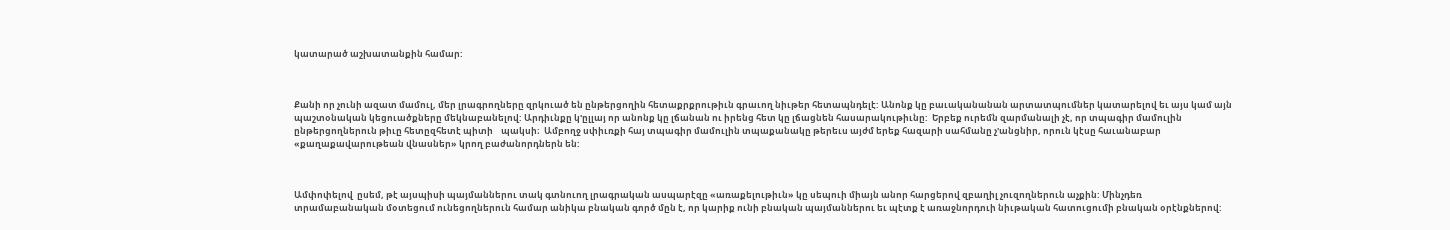կատարած աշխատանքին համար:



Քանի որ չունի ազատ մամուլ, մեր լրագրողները զրկուած են ընթերցողին հետաքրքրութիւն գրաւող նիւթեր հետապնդելէ: Անոնք կը բաւականանան արտատպումներ կատարելով եւ այս կամ այն պաշտօնական կեցուածքները մեկնաբանելով: Արդիւնքը կ'ըլլայ որ անոնք կը լճանան ու իրենց հետ կը լճացնեն հասարակութիւնը:  Երբեք ուրեմն զարմանալի չէ, որ տպագիր մամուլին ընթերցողներուն թիւը հետըզհետէ պիտի    պակսի։  Ամբողջ սփիւռքի հայ տպագիր մամուլին տպաքանակը թերեւս այժմ երեք հազարի սահմանը չ'անցնիր, որուն կէսը հաւանաբար «քաղաքավարութեան վնասներ» կրող բաժանորդներն են:



Ամփոփելով  ըսեմ, թէ այսպիսի պայմաններու տակ գտնուող լրագրական ասպարէզը «առաքելութիւն» կը սեպուի միայն անոր հարցերով զբաղիլ չուզողներուն աչքին: Մինչդեռ տրամաբանական մօտեցում ունեցողներուն համար անիկա բնական գործ մըն է, որ կարիք ունի բնական պայմաններու եւ պէտք է առաջնորդուի նիւթական հատուցումի բնական օրէնքներով: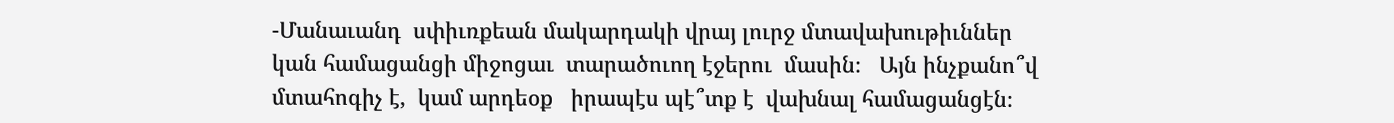-Մանաւանդ  սփիւռքեան մակարդակի վրայ լուրջ մտավախութիւններ կան համացանցի միջոցաւ  տարածուող էջերու  մասին։   Այն ինչքանո՞վ մտահոգիչ է,  կամ արդեօք   իրապէս պէ՞տք է  վախնալ համացանցէն։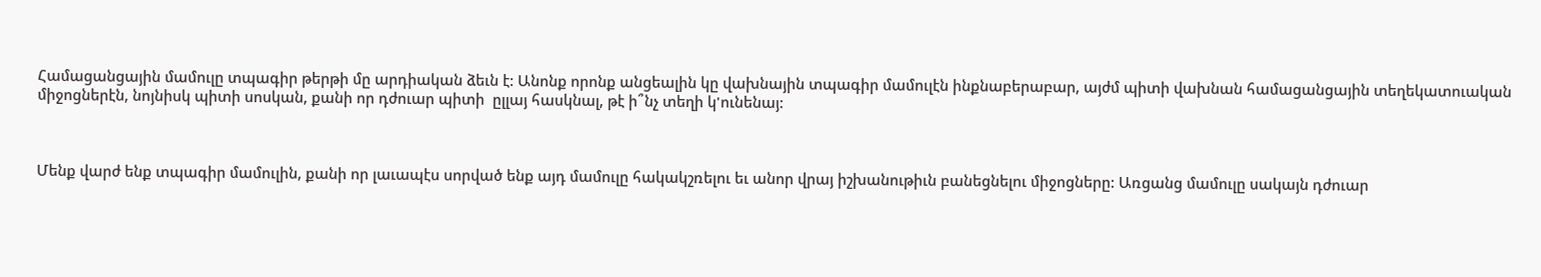Համացանցային մամուլը տպագիր թերթի մը արդիական ձեւն է: Անոնք որոնք անցեալին կը վախնային տպագիր մամուլէն ինքնաբերաբար, այժմ պիտի վախնան համացանցային տեղեկատուական միջոցներէն, նոյնիսկ պիտի սոսկան, քանի որ դժուար պիտի  ըլլայ հասկնալ, թէ ի՞նչ տեղի կ'ունենայ:



Մենք վարժ ենք տպագիր մամուլին, քանի որ լաւապէս սորված ենք այդ մամուլը հակակշռելու եւ անոր վրայ իշխանութիւն բանեցնելու միջոցները: Առցանց մամուլը սակայն դժուար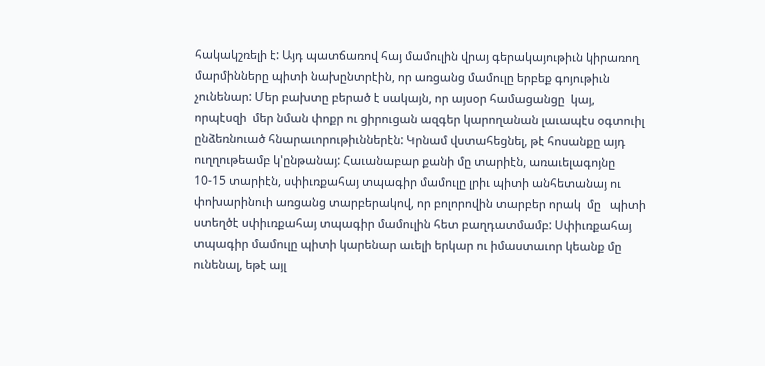հակակշռելի է: Այդ պատճառով հայ մամուլին վրայ գերակայութիւն կիրառող մարմինները պիտի նախընտրէին, որ առցանց մամուլը երբեք գոյութիւն չունենար: Մեր բախտը բերած է սակայն, որ այսօր համացանցը  կայ, որպէսզի  մեր նման փոքր ու ցիրուցան ազգեր կարողանան լաւապէս օգտուիլ ընձեռնուած հնարաւորութիւններէն: Կրնամ վստահեցնել, թէ հոսանքը այդ ուղղութեամբ կ'ընթանայ: Հաւանաբար քանի մը տարիէն, առաւելագոյնը 10-15 տարիէն, սփիւռքահայ տպագիր մամուլը լրիւ պիտի անհետանայ ու փոխարինուի առցանց տարբերակով, որ բոլորովին տարբեր որակ  մը   պիտի  ստեղծէ սփիւռքահայ տպագիր մամուլին հետ բաղդատմամբ: Սփիւռքահայ տպագիր մամուլը պիտի կարենար աւելի երկար ու իմաստաւոր կեանք մը ունենալ, եթէ այլ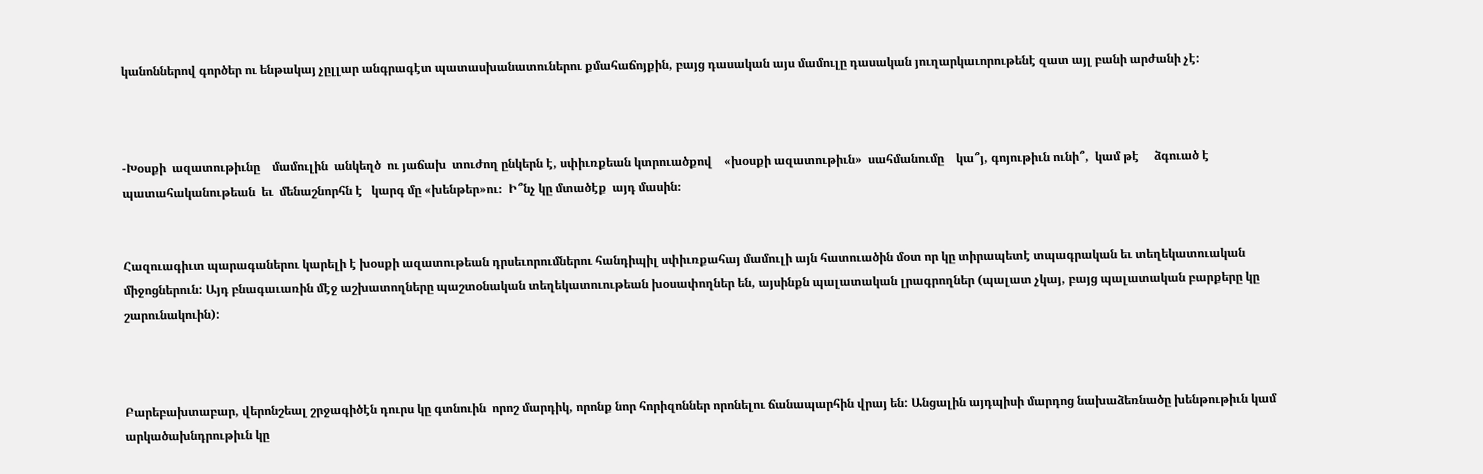կանոններով գործեր ու ենթակայ չըլլար անգրագէտ պատասխանատուներու քմահաճոյքին, բայց դասական այս մամուլը դասական յուղարկաւորութենէ զատ այլ բանի արժանի չէ:



-Խօսքի  ազատութիւնը    մամուլին  անկեղծ  ու յաճախ  տուժող ընկերն է, սփիւռքեան կտրուածքով    «խօսքի ազատութիւն»  սահմանումը    կա՞յ, գոյութիւն ունի՞,  կամ թէ     ձգուած է պատահականութեան  եւ  մենաշնորհն է   կարգ մը «խենթեր»ու։  Ի՞նչ կը մտածէք  այդ մասին։


Հազուագիւտ պարագաներու կարելի է խօսքի ազատութեան դրսեւորումներու հանդիպիլ սփիւռքահայ մամուլի այն հատուածին մօտ որ կը տիրապետէ տպագրական եւ տեղեկատուական միջոցներուն: Այդ բնագաւառին մէջ աշխատողները պաշտօնական տեղեկատուութեան խօսափողներ են, այսինքն պալատական լրագրողներ (պալատ չկայ, բայց պալատական բարքերը կը շարունակուին):



Բարեբախտաբար, վերոնշեալ շրջագիծէն դուրս կը գտնուին  որոշ մարդիկ, որոնք նոր հորիզոններ որոնելու ճանապարհին վրայ են: Անցալին այդպիսի մարդոց նախաձեռնածը խենթութիւն կամ արկածախնդրութիւն կը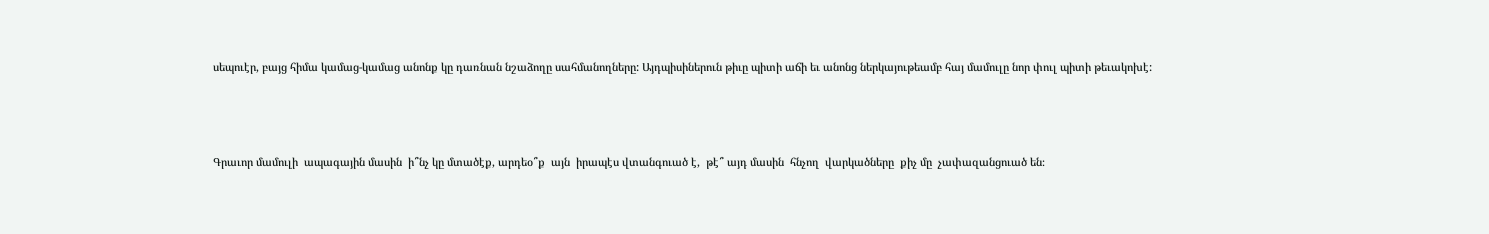սեպուէր, բայց հիմա կամաց-կամաց անոնք կը դառնան նշաձողը սահմանողները: Այդպիսիներուն թիւը պիտի աճի եւ անոնց ներկայութեամբ հայ մամուլը նոր փուլ պիտի թեւակոխէ:



Գրաւոր մամուլի  ապագային մասին  ի՞նչ կը մտածէք, արդեօ՞ք  այն  իրապէս վտանգուած է,  թէ՞ այդ մասին  հնչող  վարկածները  քիչ մը  չափազանցուած են։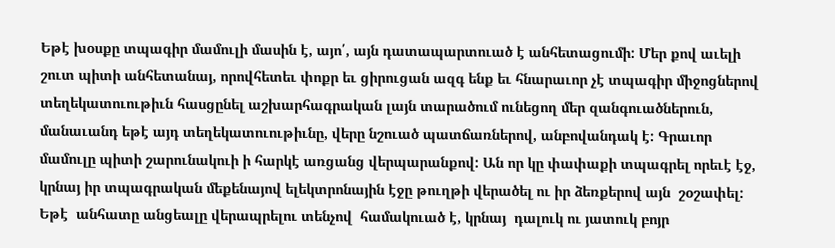Եթէ խօսքը տպագիր մամուլի մասին է, այո՛, այն դատապարտուած է անհետացումի: Մեր քով աւելի շուտ պիտի անհետանայ, որովհետեւ փոքր եւ ցիրուցան ազգ ենք եւ հնարաւոր չէ տպագիր միջոցներով տեղեկատուութիւն հասցընել աշխարհագրական լայն տարածում ունեցող մեր զանգուածներուն, մանաւանդ եթէ այդ տեղեկատուութիւնը, վերը նշուած պատճառներով, անբովանդակ է: Գրաւոր մամուլը պիտի շարունակուի ի հարկէ առցանց վերպարանքով: Ան որ կը փափաքի տպագրել որեւէ էջ, կրնայ իր տպագրական մեքենայով ելեկտրոնային էջը թուղթի վերածել ու իր ձեռքերով այն  շօշափել: Եթէ  անհատը անցեալը վերապրելու տենչով  համակուած է, կրնայ  դալուկ ու յատուկ բոյր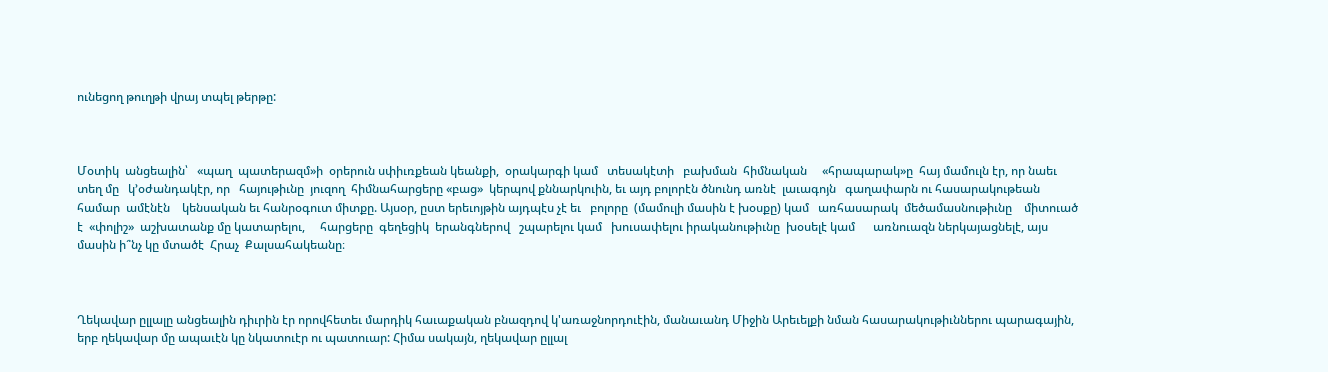ունեցող թուղթի վրայ տպել թերթը:



Մօտիկ  անցեալին՝   «պաղ  պատերազմ»ի  օրերուն սփիւռքեան կեանքի,  օրակարգի կամ   տեսակէտի   բախման  հիմնական     «հրապարակ»ը  հայ մամուլն էր, որ նաեւ տեղ մը   կ՚օժանդակէր, որ   հայութիւնը  յուզող  հիմնահարցերը «բաց»  կերպով քննարկուին, եւ այդ բոլորէն ծնունդ առնէ  լաւագոյն   գաղափարն ու հասարակութեան համար  ամէնէն    կենսական եւ հանրօգուտ միտքը. Այսօր, ըստ երեւոյթին այդպէս չէ եւ   բոլորը  (մամուլի մասին է խօսքը) կամ   առհասարակ  մեծամասնութիւնը    միտուած է  «փոլիշ»  աշխատանք մը կատարելու,     հարցերը  գեղեցիկ  երանգներով   շպարելու կամ   խուսափելու իրականութիւնը  խօսելէ կամ      առնուազն ներկայացնելէ, այս մասին ի՞նչ կը մտածէ  Հրաչ  Քալսահակեանը։



Ղեկավար ըլլալը անցեալին դիւրին էր որովհետեւ մարդիկ հաւաքական բնազդով կ'առաջնորդուէին, մանաւանդ Միջին Արեւելքի նման հասարակութիւններու պարագային, երբ ղեկավար մը ապաւէն կը նկատուէր ու պատուար: Հիմա սակայն, ղեկավար ըլլալ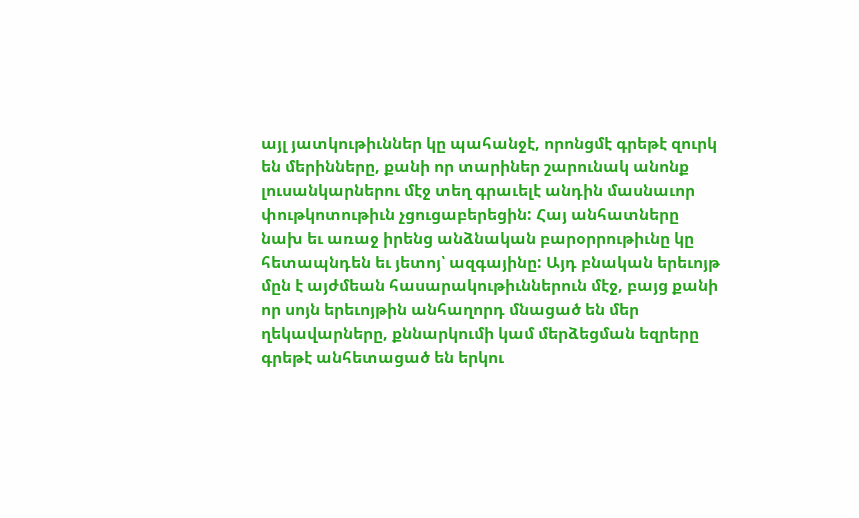այլ յատկութիւններ կը պահանջէ, որոնցմէ գրեթէ զուրկ են մերինները, քանի որ տարիներ շարունակ անոնք լուսանկարներու մէջ տեղ գրաւելէ անդին մասնաւոր փութկոտութիւն չցուցաբերեցին: Հայ անհատները նախ եւ առաջ իրենց անձնական բարօրրութիւնը կը հետապնդեն եւ յետոյ՝ ազգայինը: Այդ բնական երեւոյթ մըն է այժմեան հասարակութիւններուն մէջ, բայց քանի որ սոյն երեւոյթին անհաղորդ մնացած են մեր ղեկավարները, քննարկումի կամ մերձեցման եզրերը գրեթէ անհետացած են երկու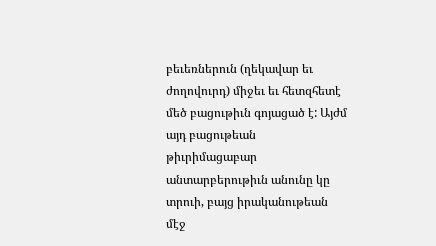բեւեռներուն (ղեկավար եւ ժողովուրդ) միջեւ եւ հետզհետէ մեծ բացութիւն գոյացած է: Այժմ այդ բացութեան թիւրիմացաբար անտարբերութիւն անունը կը տրուի, բայց իրականութեան մէջ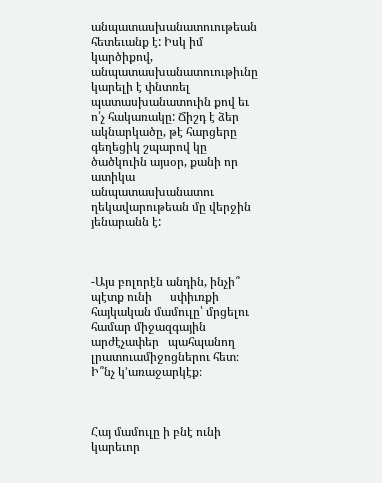անպատասխանատուութեան հետեւանք է: Իսկ իմ կարծիքով, անպատասխանատուութիւնը կարելի է փնտռել պատասխանատուին քով եւ ո՛չ հակառակը: Ճիշդ է ձեր ակնարկածը, թէ հարցերը գեղեցիկ շպարով կը ծածկուին այսօր, քանի որ ատիկա անպատասխանատու ղեկավարութեան մը վերջին յենարանն է:



-Այս բոլորէն անդին, ինչի՞ պէտք ունի      սփիւռքի   հայկական մամուլը՝ մրցելու համար միջազգային  արժէչափեր   պահպանող լրատուամիջոցներու հետ։ Ի՞նչ կ՚առաջարկէք։



Հայ մամուլը ի բնէ ունի կարեւոր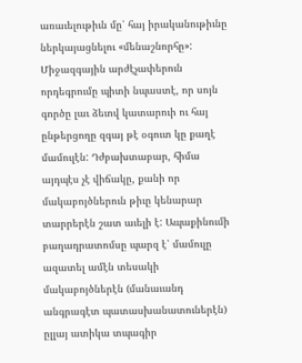առաւելութիւն մը՝ հայ իրականութիւնը ներկայացնելու «մենաշնորհը»: Միջազգային արժէչափերուն որդեգրումը պիտի նպաստէ, որ սոյն գործը լաւ ձեւով կատարուի ու հայ ընթերցողը զգայ թէ օգուտ կը քաղէ մամուլէն: Դժբախտաբար, հիմա այդպէս չէ վիճակը, քանի որ մակաբոյծներուն թիւը կենարար տարրերէն շատ աւելի է: Ապաքինումի բաղադրատոմսը պարզ է՝ մամուլը ազատել ամէն տեսակի մակաբոյծներէն (մանաւանդ անգրագէտ պատասխանատուներէն) ըլլայ ատիկա տպագիր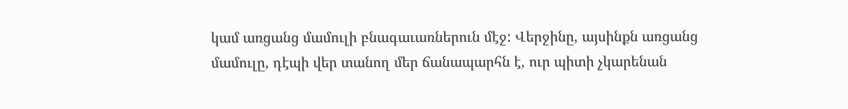կամ առցանց մամուլի բնագաւառներուն մէջ: Վերջինը, այսինքն առցանց մամուլը, դէպի վեր տանող մեր ճանապարհն է, ուր պիտի չկարենան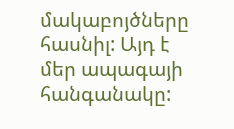մակաբոյծները հասնիլ: Այդ է մեր ապագայի հանգանակը: